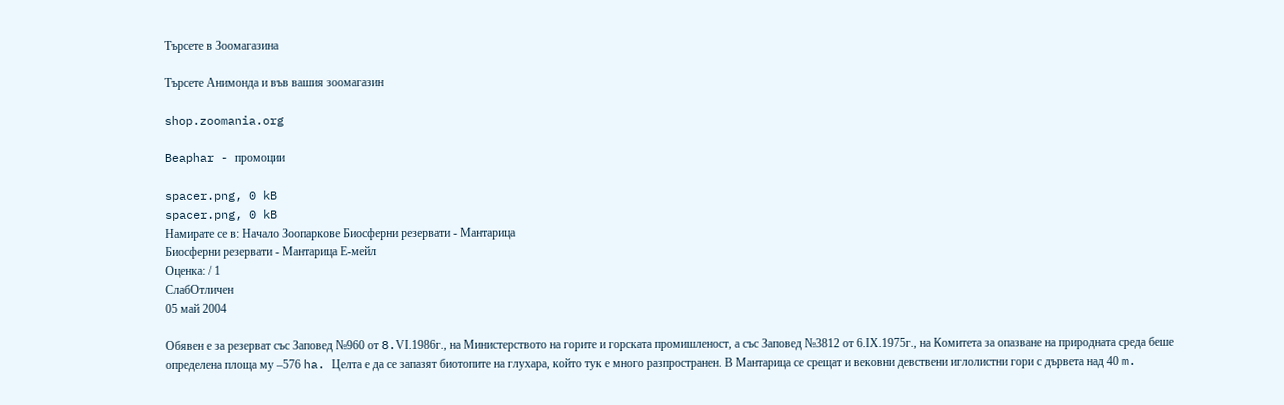Търсете в Зоомагазина

Търсете Анимонда и във вашия зоомагазин

shop.zoomania.org

Beaphar - промоции

spacer.png, 0 kB
spacer.png, 0 kB
Намирате се в: Начало Зоопаркове Биосферни резервати - Мантарица
Биосферни резервати - Мантарица Е-мейл
Оценка: / 1
СлабОтличен
05 май 2004

Обявен е за резерват със Заповед №960 от 8.VІ.1986г., на Министерството на горите и горската промишленост, а със Заповед №3812 от 6.ІХ.1975г., на Комитета за опазване на природната среда беше определена площа му –576 ha. Целта е да се запазят биотопите на глухара, който тук е много разпространен. В Мантарица се срещат и вековни девствени иглолистни гори с дървета над 40 m.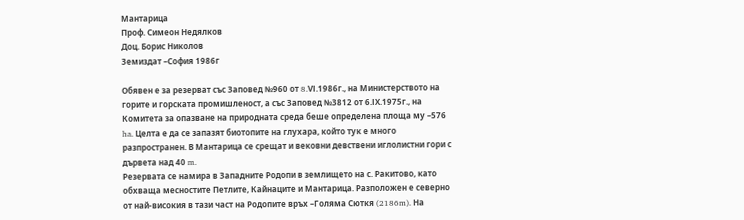Мантарица
Проф. Симеон Недялков
Доц. Борис Николов
Земиздат –София 1986г

Обявен е за резерват със Заповед №960 от 8.VІ.1986г., на Министерството на горите и горската промишленост, а със Заповед №3812 от 6.ІХ.1975г., на Комитета за опазване на природната среда беше определена площа му –576 ha. Целта е да се запазят биотопите на глухара, който тук е много разпространен. В Мантарица се срещат и вековни девствени иглолистни гори с дървета над 40 m.
Резервата се намира в Западните Родопи в землището на с. Ракитово, като обхваща месностите Петлите, Кайнаците и Мантарица. Разположен е северно от най-високия в тази част на Родопите връх –Голяма Сюткя (2186m). На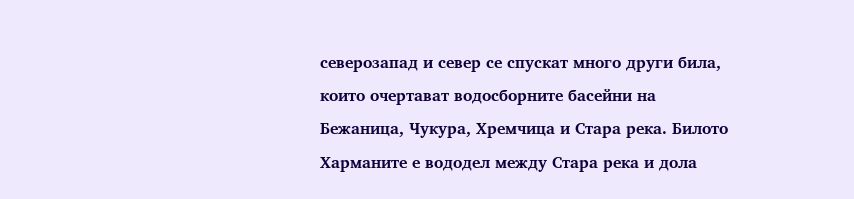северозапад и север се спускат много други била, които очертават водосборните басейни на Бежаница, Чукура, Хремчица и Стара река. Билото Харманите е вододел между Стара река и дола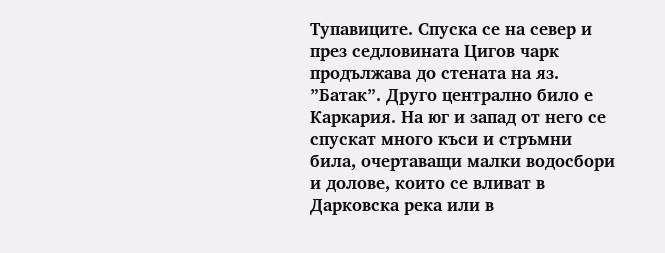Тупавиците. Спуска се на север и през седловината Цигов чарк продължава до стената на яз. ”Батак”. Друго централно било е Каркария. На юг и запад от него се спускат много къси и стръмни била, очертаващи малки водосбори и долове, които се вливат в Дарковска река или в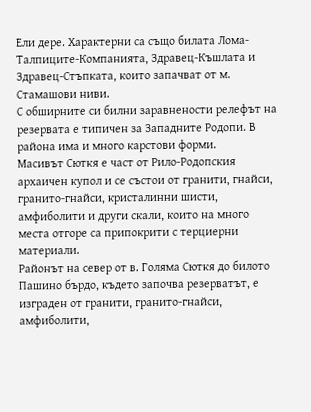Ели дере. Характерни са също билата Лома-Талпиците-Компанията, Здравец-Къшлата и Здравец-Стъпката, които запачват от м. Стамашови ниви.
С обширните си билни заравнености релефът на резервата е типичен за Западните Родопи. В района има и много карстови форми.
Масивът Сюткя е част от Рило-Родопския архаичен купол и се състои от гранити, гнайси, гранито-гнайси, кристалинни шисти, амфиболити и други скали, които на много места отгоре са припокрити с терциерни материали.
Районът на север от в. Голяма Сюткя до билото Пашино бърдо, където започва резерватът, е изграден от гранити, гранито-гнайси, амфиболити,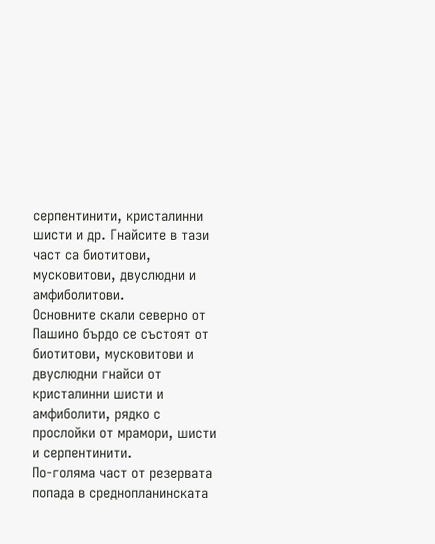серпентинити, кристалинни шисти и др. Гнайсите в тази част са биотитови, мусковитови, двуслюдни и амфиболитови.
Основните скали северно от Пашино бърдо се състоят от биотитови, мусковитови и двуслюдни гнайси от кристалинни шисти и амфиболити, рядко с прослойки от мрамори, шисти и серпентинити.
По-голяма част от резервата попада в среднопланинската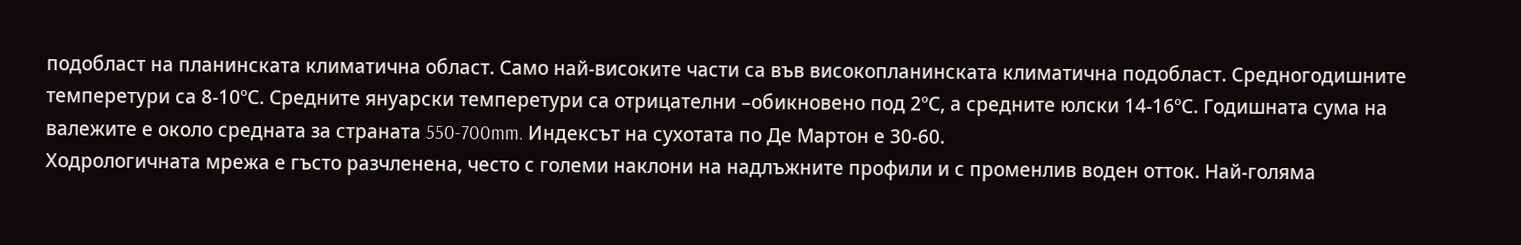подобласт на планинската климатична област. Само най-високите части са във високопланинската климатична подобласт. Средногодишните темперетури са 8-10ºС. Средните януарски темперетури са отрицателни –обикновено под 2ºС, а средните юлски 14-16ºС. Годишната сума на валежите е около средната за страната 550-700mm. Индексът на сухотата по Де Мартон е 30-60.
Ходрологичната мрежа е гъсто разчленена, често с големи наклони на надлъжните профили и с променлив воден отток. Най-голяма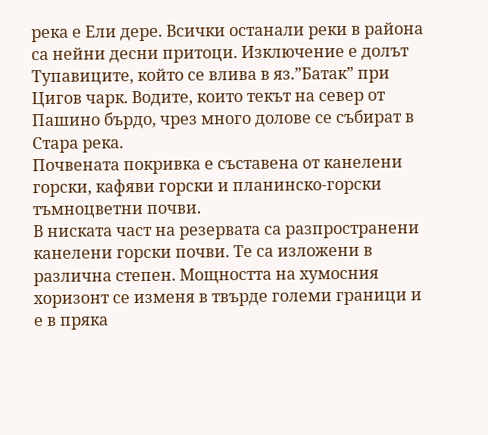река е Ели дере. Всички останали реки в района са нейни десни притоци. Изключение е долът Тупавиците, който се влива в яз.”Батак” при Цигов чарк. Водите, които текът на север от Пашино бърдо, чрез много долове се събират в Стара река.
Почвената покривка е съставена от канелени горски, кафяви горски и планинско-горски тъмноцветни почви.
В ниската част на резервата са разпространени канелени горски почви. Те са изложени в различна степен. Мощността на хумосния хоризонт се изменя в твърде големи граници и е в пряка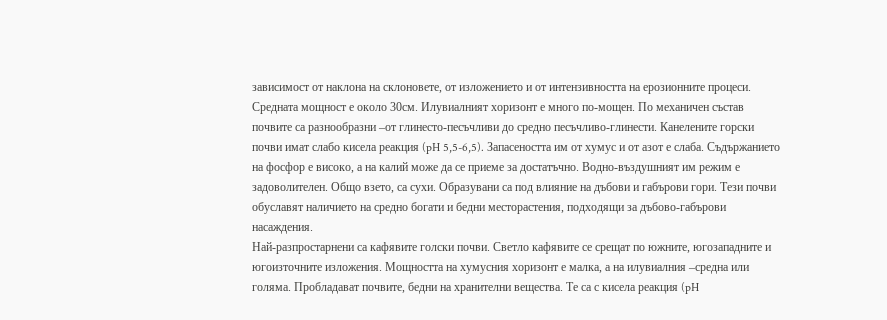зависимост от наклона на склоновете, от изложението и от интензивността на ерозионните процеси. Средната мощност е около 30см. Илувиалният хоризонт е много по-мощен. По механичен състав почвите са разнообразни –от глинесто-песъчливи до средно песъчливо-глинести. Канелените горски почви имат слабо кисела реакция (pH 5,5-6,5). Запасеността им от хумус и от азот е слаба. Съдържанието на фосфор е високо, а на калий може да се приеме за достатъчно. Водно-въздушният им режим е задоволителен. Общо взето, са сухи. Образувани са под влияние на дъбови и габърови гори. Тези почви обуславят наличието на средно богати и бедни месторастения, подходящи за дъбово-габърови насаждения.
Най-разпростарнени са кафявите голски почви. Светло кафявите се срещат по южните, югозападните и югоизточните изложения. Мощността на хумусния хоризонт е малка, а на илувиалния –средна или голяма. Пробладават почвите, бедни на хранителни вещества. Те са с кисела реакция (pH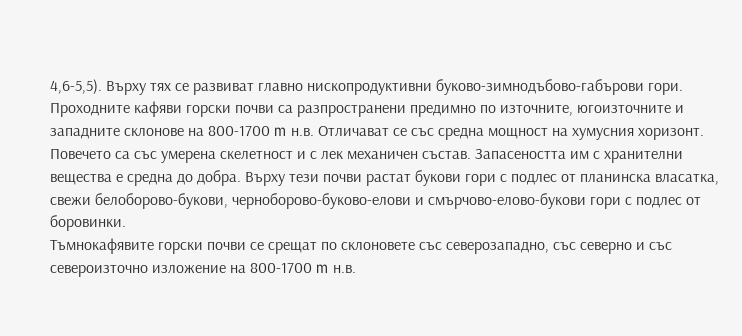4,6-5,5). Върху тях се развиват главно нископродуктивни буково-зимнодъбово-габърови гори.
Проходните кафяви горски почви са разпространени предимно по източните, югоизточните и западните склонове на 800-1700 m н.в. Отличават се със средна мощност на хумусния хоризонт. Повечето са със умерена скелетност и с лек механичен състав. Запасеността им с хранителни вещества е средна до добра. Върху тези почви растат букови гори с подлес от планинска власатка, свежи белоборово-букови, черноборово-буково-елови и смърчово-елово-букови гори с подлес от боровинки.
Тъмнокафявите горски почви се срещат по склоновете със северозападно, със северно и със североизточно изложение на 800-1700 m н.в.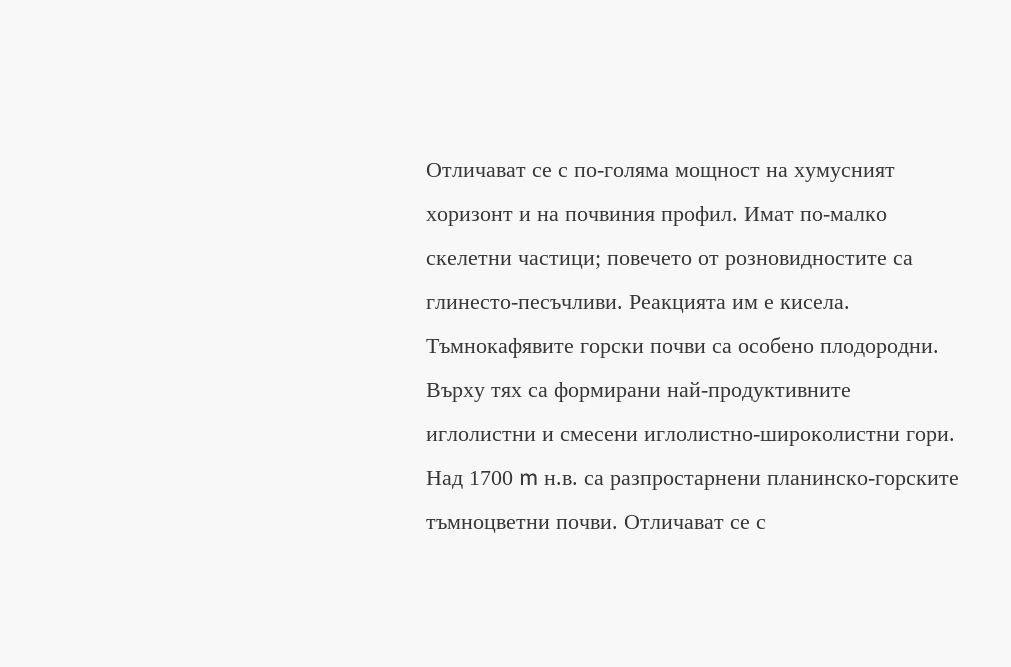Отличават се с по-голяма мощност на хумусният хоризонт и на почвиния профил. Имат по-малко скелетни частици; повечето от розновидностите са глинесто-песъчливи. Реакцията им е кисела. Тъмнокафявите горски почви са особено плодородни. Върху тях са формирани най-продуктивните иглолистни и смесени иглолистно-широколистни гори.
Над 1700 m н.в. са разпростарнени планинско-горските тъмноцветни почви. Отличават се с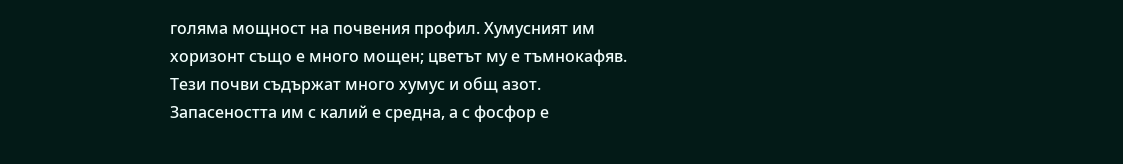голяма мощност на почвения профил. Хумусният им хоризонт също е много мощен; цветът му е тъмнокафяв. Тези почви съдържат много хумус и общ азот. Запасеността им с калий е средна, а с фосфор е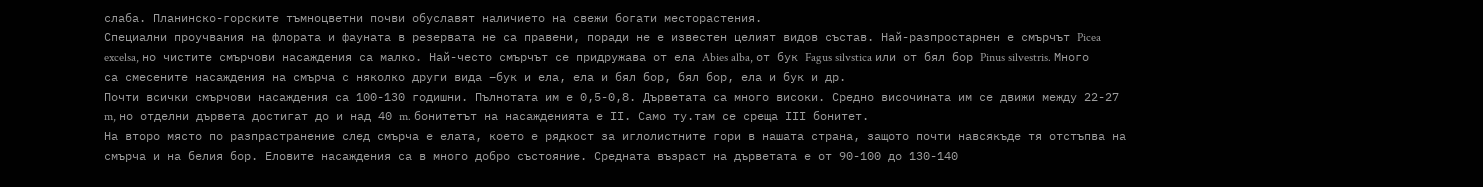слаба. Планинско-горските тъмноцветни почви обуславят наличието на свежи богати месторастения.
Специални проучвания на флората и фауната в резервата не са правени, поради не е известен целият видов състав. Най-разпростарнен е смърчът Picea excelsa, но чистите смърчови насаждения са малко. Най-често смърчът се придружава от ела Abies alba, от бук Fagus silvstica или от бял бор Pinus silvestris. Много са смесените насаждения на смърча с няколко други вида –бук и ела, ела и бял бор, бял бор, ела и бук и др.
Почти всички смърчови насаждения са 100-130 годишни. Пълнотата им е 0,5-0,8. Дърветата са много високи. Средно височината им се движи между 22-27 m, но отделни дървета достигат до и над 40 m. бонитетът на насажденията е ІІ. Само ту.там се среща ІІІ бонитет.
На второ място по разпрастранение след смърча е елата, което е рядкост за иглолистните гори в нашата страна, защото почти навсякъде тя отстъпва на смърча и на белия бор. Еловите насаждения са в много добро състояние. Средната възраст на дърветата е от 90-100 до 130-140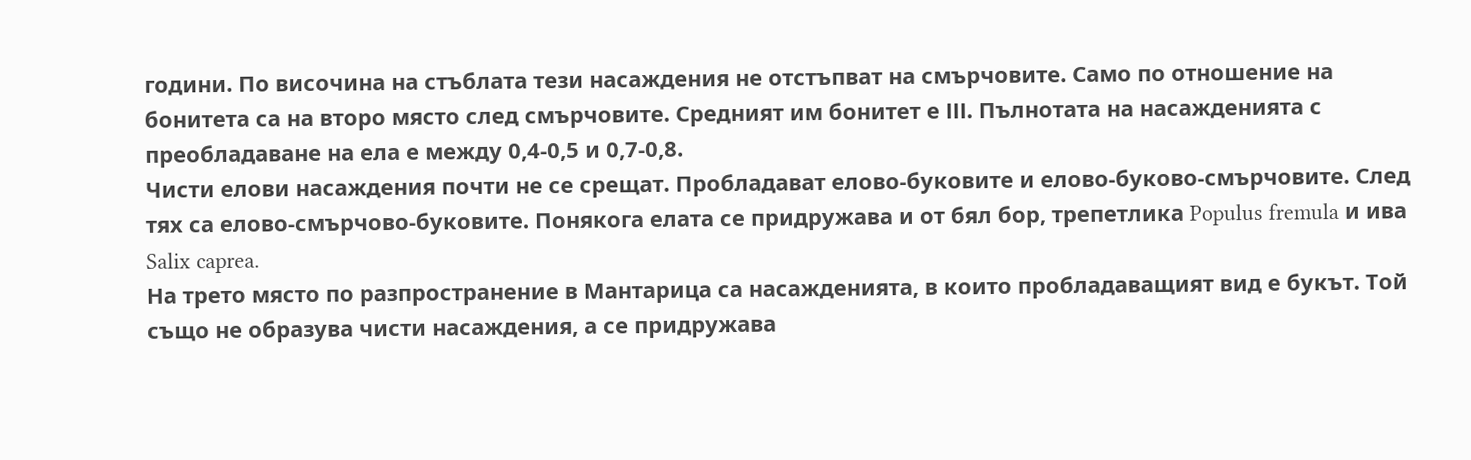години. По височина на стъблата тези насаждения не отстъпват на смърчовите. Само по отношение на бонитета са на второ място след смърчовите. Средният им бонитет е ІІІ. Пълнотата на насажденията с преобладаване на ела е между 0,4-0,5 и 0,7-0,8.
Чисти елови насаждения почти не се срещат. Пробладават елово-буковите и елово-буково-смърчовите. След тях са елово-смърчово-буковите. Понякога елата се придружава и от бял бор, трепетлика Populus fremula и ива Salix caprea.
На трето място по разпространение в Мантарица са насажденията, в които пробладаващият вид е букът. Той също не образува чисти насаждения, а се придружава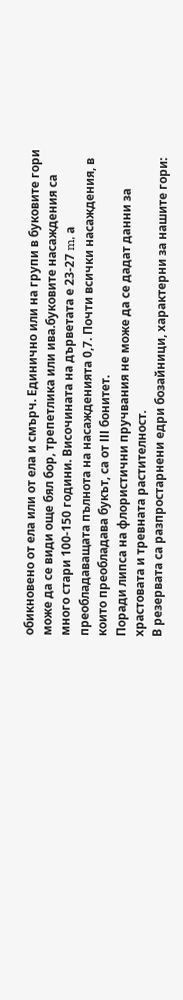обикновено от ела или от ела и смърч. Единично или на групи в буковите гори може да се види още бял бор, трепетлика или ива.буковите насаждения са много стари 100-150 години. Височината на дърветата е 23-27 m, а преобладаващата пълнота на насажденията 0,7. Почти всички насаждения, в които преобладава букът, са от ІІІ бонитет.
Поради липса на флористични пручвания не може да се дадат данни за храстовата и тревната растителност.
В резервата са разпростарнени едри бозайници, характерни за нашите гори: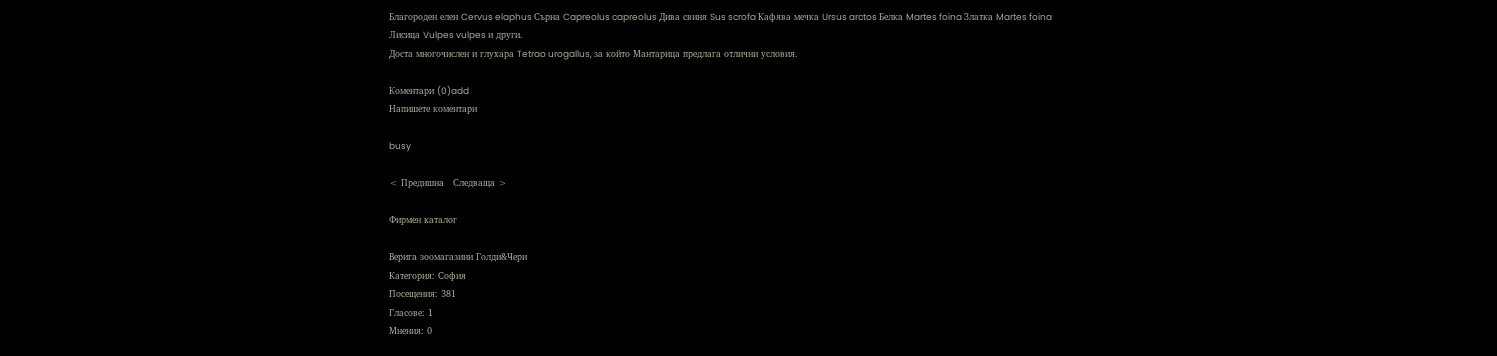Благороден елен Cervus elaphus Сърна Capreolus capreolus Дива свиня Sus scrofa Кафява мечка Ursus arctos Белка Martes foina Златка Martes foina
Лисица Vulpes vulpes и други.
Доста многочислен и глухара Tetrao urogallus, за който Мантарица предлага отлични условия.

Коментари (0)add
Напишете коментари

busy

< Предишна   Следваща >

Фирмен каталог

Верига зоомагазини Голди&Чери
Категория: София
Посещения: 381
Гласове: 1
Мнения: 0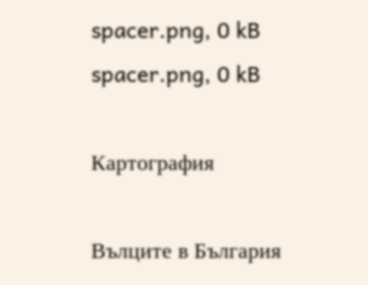spacer.png, 0 kB spacer.png, 0 kB

Картография

Вълците в България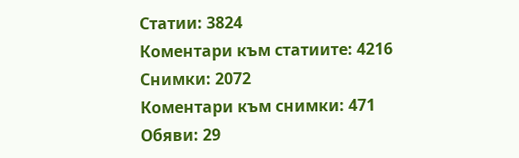Статии: 3824
Коментари към статиите: 4216
Снимки: 2072
Коментари към снимки: 471
Обяви: 29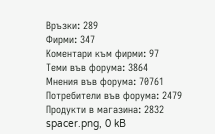Връзки: 289
Фирми: 347
Коментари към фирми: 97
Теми във форума: 3864
Мнения във форума: 70761
Потребители във форума: 2479
Продукти в магазина: 2832
spacer.png, 0 kB